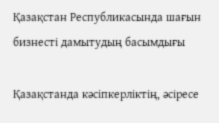Қазақстан Республикасында шағын бизнесті дамытудың басымдығы

Қазақстанда кәсіпкерліктің, әсіресе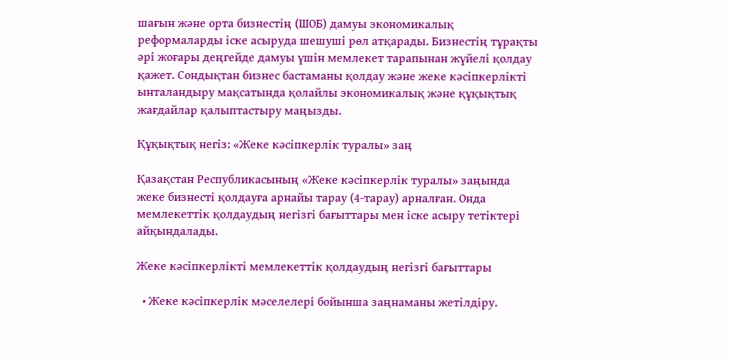шағын және орта бизнестің (ШОБ) дамуы экономикалық реформаларды іске асыруда шешуші рөл атқарады. Бизнестің тұрақты әрі жоғары деңгейде дамуы үшін мемлекет тарапынан жүйелі қолдау қажет. Сондықтан бизнес бастаманы қолдау және жеке кәсіпкерлікті ынталандыру мақсатында қолайлы экономикалық және құқықтық жағдайлар қалыптастыру маңызды.

Құқықтық негіз: «Жеке кәсіпкерлік туралы» заң

Қазақстан Республикасының «Жеке кәсіпкерлік туралы» заңында жеке бизнесті қолдауға арнайы тарау (4-тарау) арналған. Онда мемлекеттік қолдаудың негізгі бағыттары мен іске асыру тетіктері айқындалады.

Жеке кәсіпкерлікті мемлекеттік қолдаудың негізгі бағыттары

  • Жеке кәсіпкерлік мәселелері бойынша заңнаманы жетілдіру.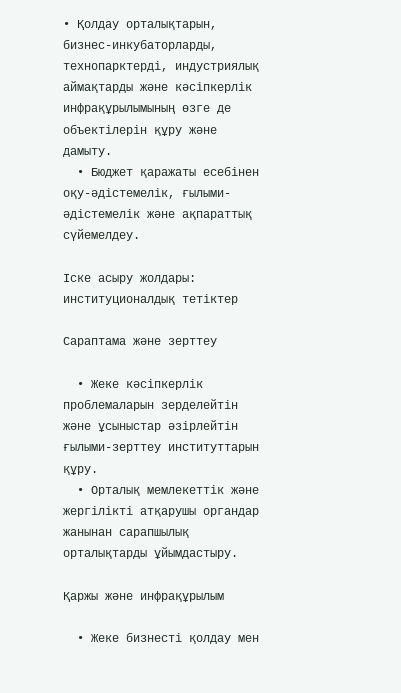• Қолдау орталықтарын, бизнес-инкубаторларды, технопарктерді, индустриялық аймақтарды және кәсіпкерлік инфрақұрылымының өзге де объектілерін құру және дамыту.
  • Бюджет қаражаты есебінен оқу-әдістемелік, ғылыми-әдістемелік және ақпараттық сүйемелдеу.

Іске асыру жолдары: институционалдық тетіктер

Сараптама және зерттеу

  • Жеке кәсіпкерлік проблемаларын зерделейтін және ұсыныстар әзірлейтін ғылыми-зерттеу институттарын құру.
  • Орталық мемлекеттік және жергілікті атқарушы органдар жанынан сарапшылық орталықтарды ұйымдастыру.

Қаржы және инфрақұрылым

  • Жеке бизнесті қолдау мен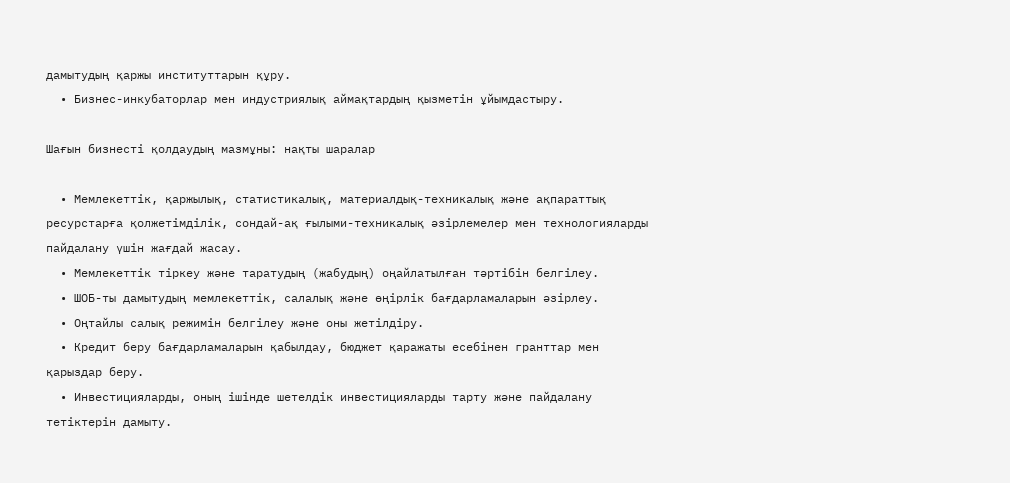дамытудың қаржы институттарын құру.
  • Бизнес-инкубаторлар мен индустриялық аймақтардың қызметін ұйымдастыру.

Шағын бизнесті қолдаудың мазмұны: нақты шаралар

  • Мемлекеттік, қаржылық, статистикалық, материалдық-техникалық және ақпараттық ресурстарға қолжетімділік, сондай-ақ ғылыми-техникалық әзірлемелер мен технологияларды пайдалану үшін жағдай жасау.
  • Мемлекеттік тіркеу және таратудың (жабудың) оңайлатылған тәртібін белгілеу.
  • ШОБ-ты дамытудың мемлекеттік, салалық және өңірлік бағдарламаларын әзірлеу.
  • Оңтайлы салық режимін белгілеу және оны жетілдіру.
  • Кредит беру бағдарламаларын қабылдау, бюджет қаражаты есебінен гранттар мен қарыздар беру.
  • Инвестицияларды, оның ішінде шетелдік инвестицияларды тарту және пайдалану тетіктерін дамыту.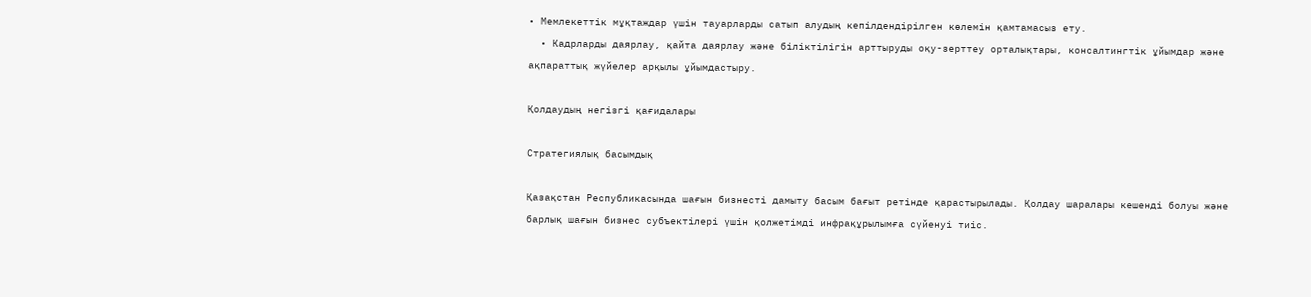• Мемлекеттік мұқтаждар үшін тауарларды сатып алудың кепілдендірілген көлемін қамтамасыз ету.
  • Кадрларды даярлау, қайта даярлау және біліктілігін арттыруды оқу-зерттеу орталықтары, консалтингтік ұйымдар және ақпараттық жүйелер арқылы ұйымдастыру.

Қолдаудың негізгі қағидалары

Стратегиялық басымдық

Қазақстан Республикасында шағын бизнесті дамыту басым бағыт ретінде қарастырылады. Қолдау шаралары кешенді болуы және барлық шағын бизнес субъектілері үшін қолжетімді инфрақұрылымға сүйенуі тиіс.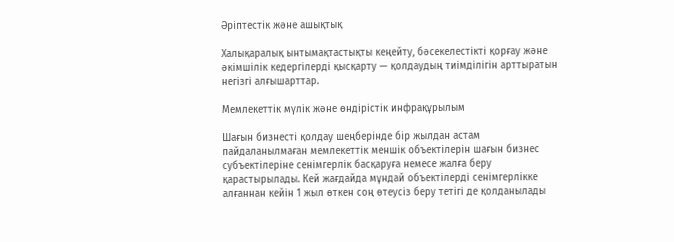Әріптестік және ашықтық

Халықаралық ынтымақтастықты кеңейту, бәсекелестікті қорғау және әкімшілік кедергілерді қысқарту — қолдаудың тиімділігін арттыратын негізгі алғышарттар.

Мемлекеттік мүлік және өндірістік инфрақұрылым

Шағын бизнесті қолдау шеңберінде бір жылдан астам пайдаланылмаған мемлекеттік меншік объектілерін шағын бизнес субъектілеріне сенімгерлік басқаруға немесе жалға беру қарастырылады. Кей жағдайда мұндай объектілерді сенімгерлікке алғаннан кейін 1 жыл өткен соң өтеусіз беру тетігі де қолданылады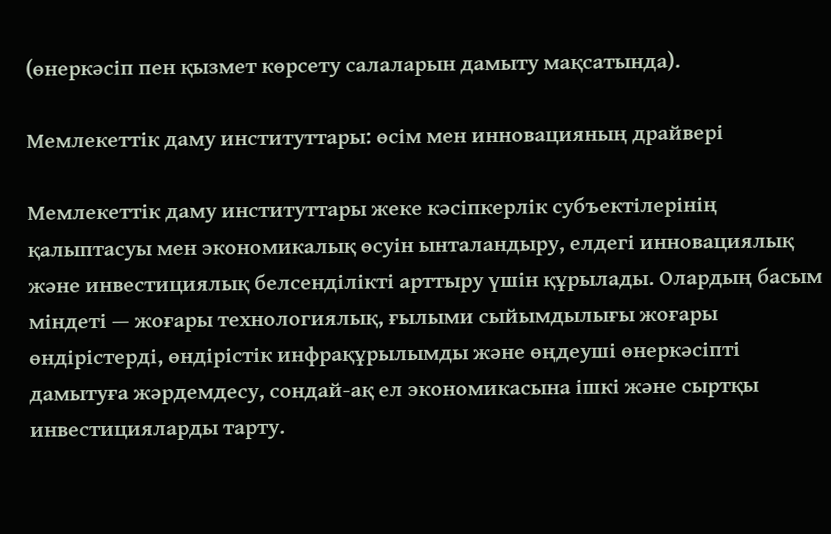(өнеркәсіп пен қызмет көрсету салаларын дамыту мақсатында).

Мемлекеттік даму институттары: өсім мен инновацияның драйвері

Мемлекеттік даму институттары жеке кәсіпкерлік субъектілерінің қалыптасуы мен экономикалық өсуін ынталандыру, елдегі инновациялық және инвестициялық белсенділікті арттыру үшін құрылады. Олардың басым міндеті — жоғары технологиялық, ғылыми сыйымдылығы жоғары өндірістерді, өндірістік инфрақұрылымды және өңдеуші өнеркәсіпті дамытуға жәрдемдесу, сондай-ақ ел экономикасына ішкі және сыртқы инвестицияларды тарту.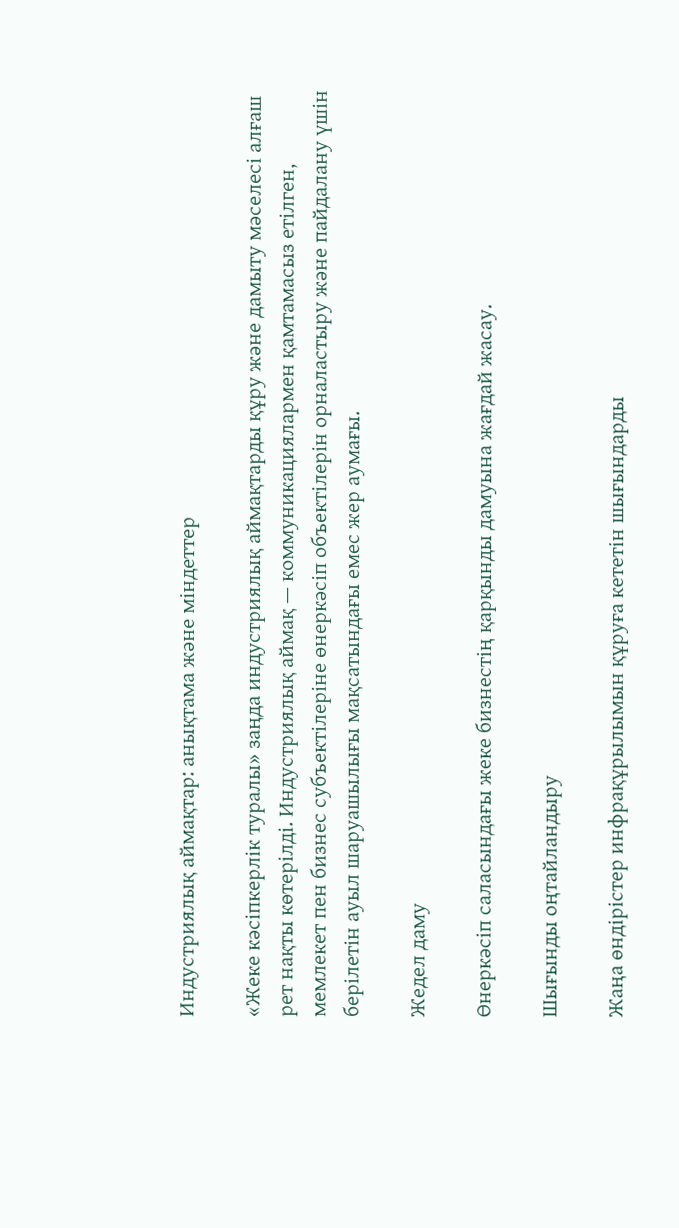Индустриялық аймақтар: анықтама және міндеттер

«Жеке кәсіпкерлік туралы» заңда индустриялық аймақтарды құру және дамыту мәселесі алғаш рет нақты көтерілді. Индустриялық аймақ — коммуникациялармен қамтамасыз етілген, мемлекет пен бизнес субъектілеріне өнеркәсіп объектілерін орналастыру және пайдалану үшін берілетін ауыл шаруашылығы мақсатындағы емес жер аумағы.

Жедел даму

Өнеркәсіп саласындағы жеке бизнестің қарқынды дамуына жағдай жасау.

Шығынды оңтайландыру

Жаңа өндірістер инфрақұрылымын құруға кететін шығындарды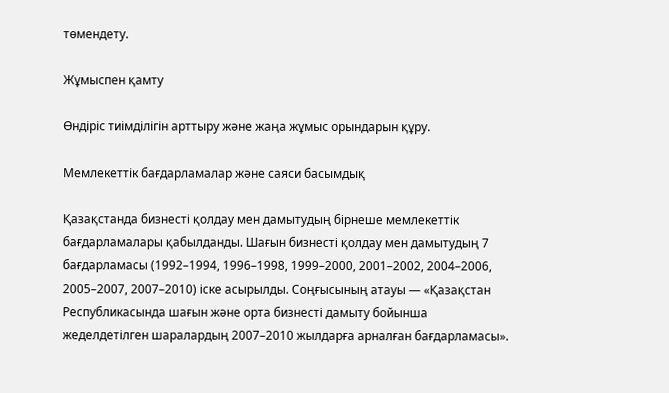төмендету.

Жұмыспен қамту

Өндіріс тиімділігін арттыру және жаңа жұмыс орындарын құру.

Мемлекеттік бағдарламалар және саяси басымдық

Қазақстанда бизнесті қолдау мен дамытудың бірнеше мемлекеттік бағдарламалары қабылданды. Шағын бизнесті қолдау мен дамытудың 7 бағдарламасы (1992–1994, 1996–1998, 1999–2000, 2001–2002, 2004–2006, 2005–2007, 2007–2010) іске асырылды. Соңғысының атауы — «Қазақстан Республикасында шағын және орта бизнесті дамыту бойынша жеделдетілген шаралардың 2007–2010 жылдарға арналған бағдарламасы».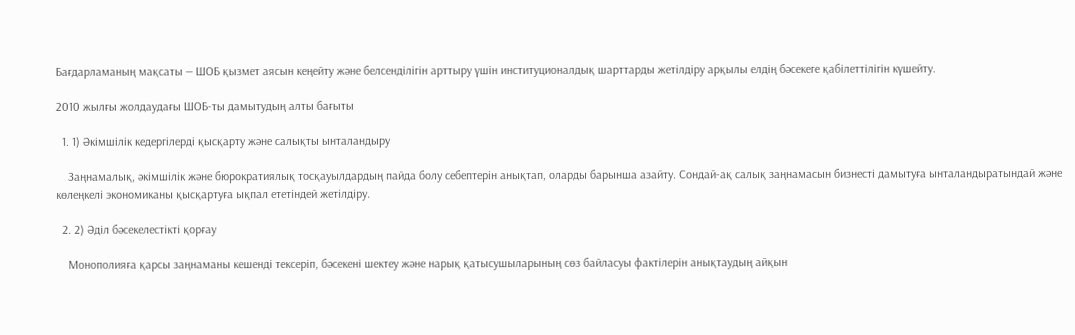Бағдарламаның мақсаты — ШОБ қызмет аясын кеңейту және белсенділігін арттыру үшін институционалдық шарттарды жетілдіру арқылы елдің бәсекеге қабілеттілігін күшейту.

2010 жылғы жолдаудағы ШОБ-ты дамытудың алты бағыты

  1. 1) Әкімшілік кедергілерді қысқарту және салықты ынталандыру

    Заңнамалық, әкімшілік және бюрократиялық тосқауылдардың пайда болу себептерін анықтап, оларды барынша азайту. Сондай-ақ салық заңнамасын бизнесті дамытуға ынталандыратындай және көлеңкелі экономиканы қысқартуға ықпал ететіндей жетілдіру.

  2. 2) Әділ бәсекелестікті қорғау

    Монополияға қарсы заңнаманы кешенді тексеріп, бәсекені шектеу және нарық қатысушыларының сөз байласуы фактілерін анықтаудың айқын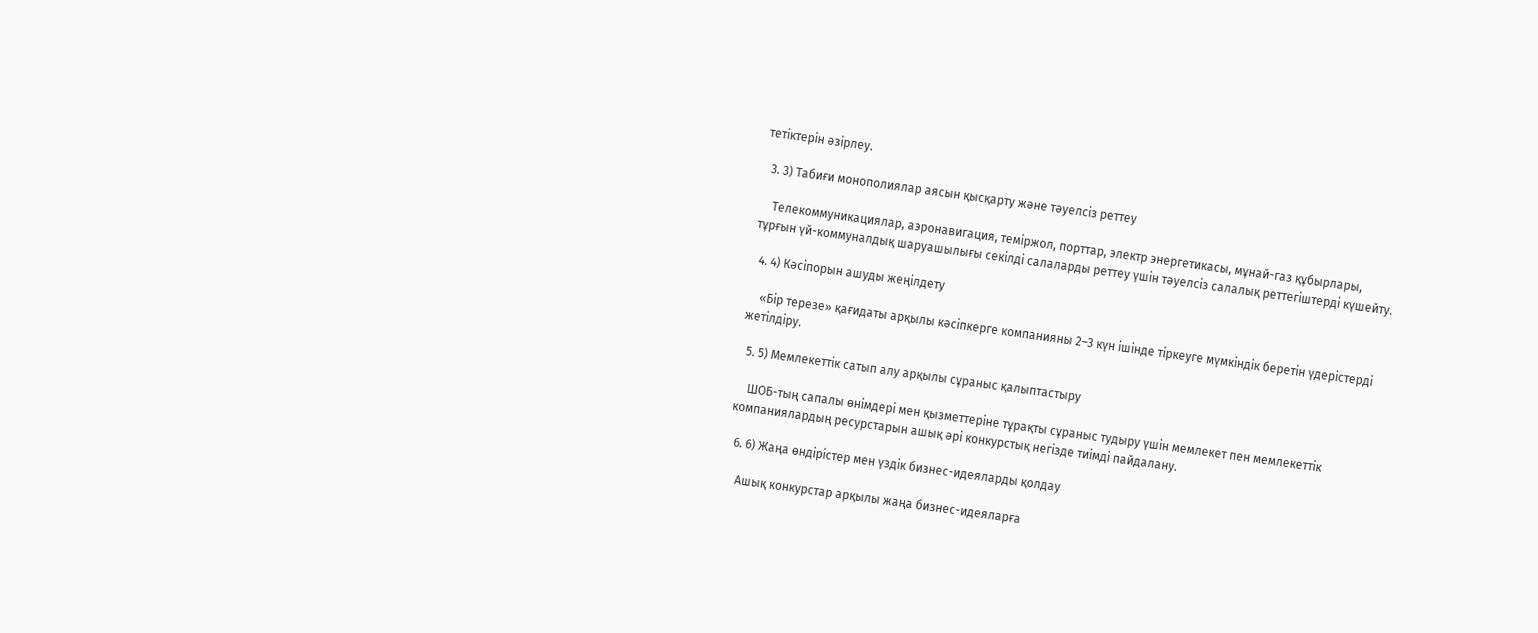тетіктерін әзірлеу.

  3. 3) Табиғи монополиялар аясын қысқарту және тәуелсіз реттеу

    Телекоммуникациялар, аэронавигация, теміржол, порттар, электр энергетикасы, мұнай-газ құбырлары, тұрғын үй-коммуналдық шаруашылығы секілді салаларды реттеу үшін тәуелсіз салалық реттегіштерді күшейту.

  4. 4) Кәсіпорын ашуды жеңілдету

    «Бір терезе» қағидаты арқылы кәсіпкерге компанияны 2–3 күн ішінде тіркеуге мүмкіндік беретін үдерістерді жетілдіру.

  5. 5) Мемлекеттік сатып алу арқылы сұраныс қалыптастыру

    ШОБ-тың сапалы өнімдері мен қызметтеріне тұрақты сұраныс тудыру үшін мемлекет пен мемлекеттік компаниялардың ресурстарын ашық әрі конкурстық негізде тиімді пайдалану.

  6. 6) Жаңа өндірістер мен үздік бизнес-идеяларды қолдау

    Ашық конкурстар арқылы жаңа бизнес-идеяларға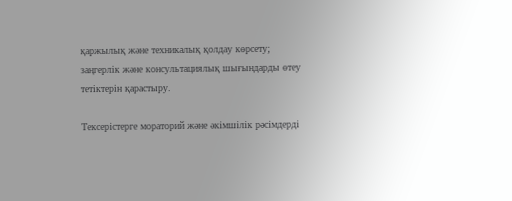қаржылық және техникалық қолдау көрсету; заңгерлік және консультациялық шығындарды өтеу тетіктерін қарастыру.

Тексерістерге мораторий және әкімшілік рәсімдерді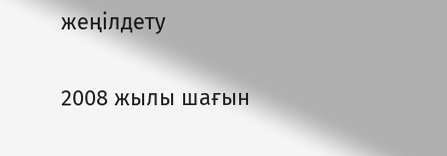жеңілдету

2008 жылы шағын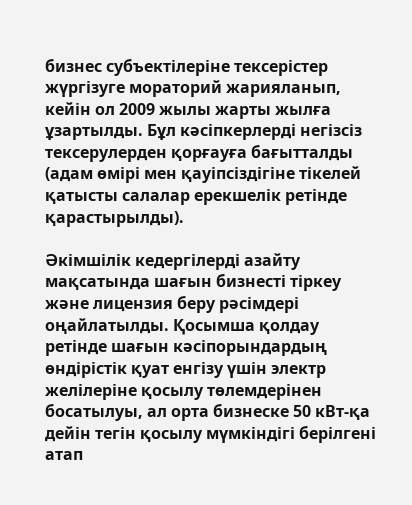бизнес субъектілеріне тексерістер жүргізуге мораторий жарияланып, кейін ол 2009 жылы жарты жылға ұзартылды. Бұл кәсіпкерлерді негізсіз тексерулерден қорғауға бағытталды (адам өмірі мен қауіпсіздігіне тікелей қатысты салалар ерекшелік ретінде қарастырылды).

Әкімшілік кедергілерді азайту мақсатында шағын бизнесті тіркеу және лицензия беру рәсімдері оңайлатылды. Қосымша қолдау ретінде шағын кәсіпорындардың өндірістік қуат енгізу үшін электр желілеріне қосылу төлемдерінен босатылуы, ал орта бизнеске 50 кВт-қа дейін тегін қосылу мүмкіндігі берілгені атап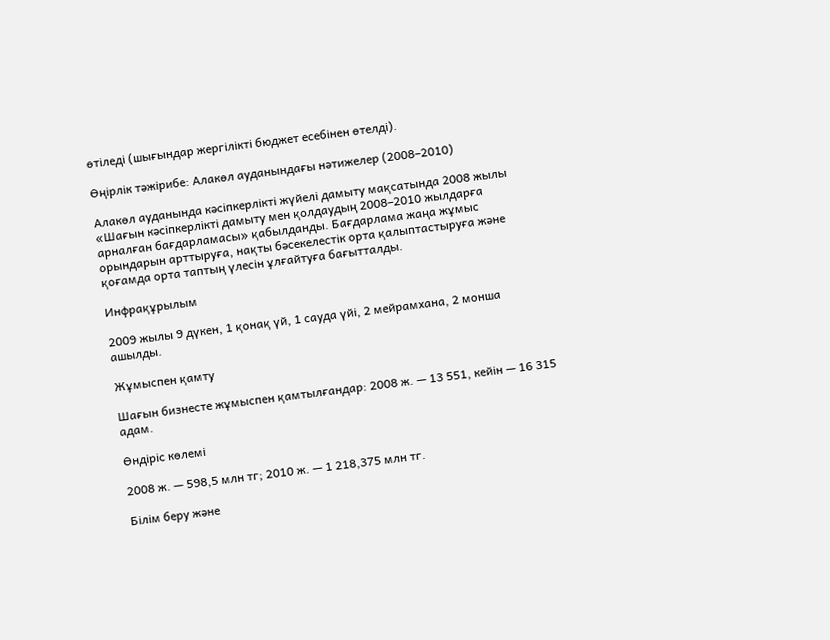өтіледі (шығындар жергілікті бюджет есебінен өтелді).

Өңірлік тәжірибе: Алакөл ауданындағы нәтижелер (2008–2010)

Алакөл ауданында кәсіпкерлікті жүйелі дамыту мақсатында 2008 жылы «Шағын кәсіпкерлікті дамыту мен қолдаудың 2008–2010 жылдарға арналған бағдарламасы» қабылданды. Бағдарлама жаңа жұмыс орындарын арттыруға, нақты бәсекелестік орта қалыптастыруға және қоғамда орта таптың үлесін ұлғайтуға бағытталды.

Инфрақұрылым

2009 жылы 9 дүкен, 1 қонақ үй, 1 сауда үйі, 2 мейрамхана, 2 монша ашылды.

Жұмыспен қамту

Шағын бизнесте жұмыспен қамтылғандар: 2008 ж. — 13 551, кейін — 16 315 адам.

Өндіріс көлемі

2008 ж. — 598,5 млн тг; 2010 ж. — 1 218,375 млн тг.

Білім беру және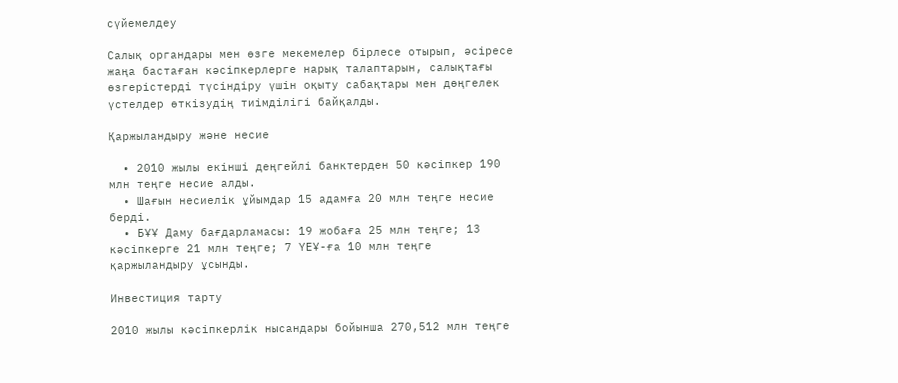сүйемелдеу

Салық органдары мен өзге мекемелер бірлесе отырып, әсіресе жаңа бастаған кәсіпкерлерге нарық талаптарын, салықтағы өзгерістерді түсіндіру үшін оқыту сабақтары мен дөңгелек үстелдер өткізудің тиімділігі байқалды.

Қаржыландыру және несие

  • 2010 жылы екінші деңгейлі банктерден 50 кәсіпкер 190 млн теңге несие алды.
  • Шағын несиелік ұйымдар 15 адамға 20 млн теңге несие берді.
  • БҰҰ Даму бағдарламасы: 19 жобаға 25 млн теңге; 13 кәсіпкерге 21 млн теңге; 7 ҮЕҰ-ға 10 млн теңге қаржыландыру ұсынды.

Инвестиция тарту

2010 жылы кәсіпкерлік нысандары бойынша 270,512 млн теңге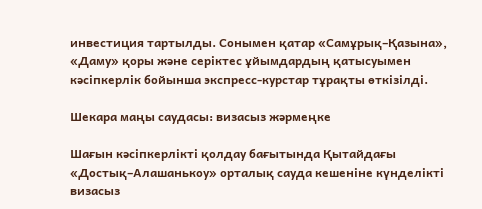инвестиция тартылды. Сонымен қатар «Самұрық–Қазына», «Даму» қоры және серіктес ұйымдардың қатысуымен кәсіпкерлік бойынша экспресс-курстар тұрақты өткізілді.

Шекара маңы саудасы: визасыз жәрмеңке

Шағын кәсіпкерлікті қолдау бағытында Қытайдағы «Достық–Алашанькоу» орталық сауда кешеніне күнделікті визасыз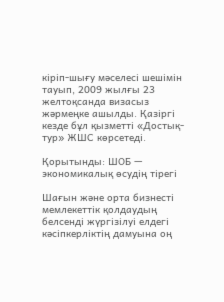кіріп-шығу мәселесі шешімін тауып, 2009 жылғы 23 желтоқсанда визасыз жәрмеңке ашылды. Қазіргі кезде бұл қызметті «Достық-тур» ЖШС көрсетеді.

Қорытынды: ШОБ — экономикалық өсудің тірегі

Шағын және орта бизнесті мемлекеттік қолдаудың белсенді жүргізілуі елдегі кәсіпкерліктің дамуына оң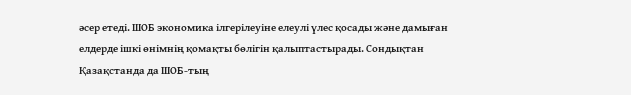әсер етеді. ШОБ экономика ілгерілеуіне елеулі үлес қосады және дамыған елдерде ішкі өнімнің қомақты бөлігін қалыптастырады. Сондықтан Қазақстанда да ШОБ-тың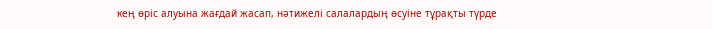кең өріс алуына жағдай жасап, нәтижелі салалардың өсуіне тұрақты түрде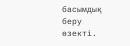басымдық беру өзекті.